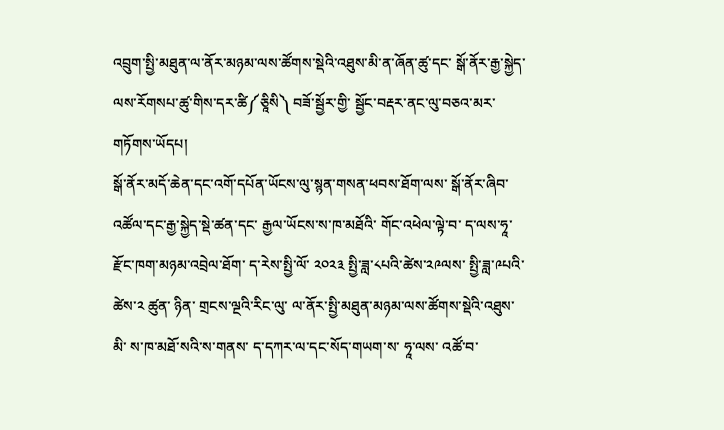འབྲུག་སྤྱི་མཐུན་ལ་ནོར་མཉམ་ལས་ཚོགས་སྡེའི་འཐུས་མི་ན་ཞོན་ཚུ་དང་ སྒོ་ནོར་རྒྱ་སྐྱེད་ལས་རོགསཔ་ཚུ་གིས་དར་ཚི༼ཅཱིསི༽ བཟོ་སྦྱོར་གྱི་ སྦྱོང་བརྡར་ནང་ལུ་བཅའ་མར་གཏོགས་ཡོདཔ།
སྒོ་ནོར་མདོ་ཆེན་དང་འགོ་དཔོན་ཡོངས་ལུ་སྙན་གསན་ཕབས་ཐོག་ལས་ སྒོ་ནོར་ཞིབ་འཚོལ་དང་རྒྱ་སྐྱེད་སྡེ་ཚན་དང་ རྒྱལ་ཡོངས་ས་ཁ་མཐོའི་ གོང་འཕེལ་ལྟེ་བ་ ད་ལས་ཧཱ་རྫོང་ཁག་མཉམ་འབྲེལ་ཐོག་ ད་རེས་སྤྱི་ལོ་ ༢༠༢༣ སྤྱི་ཟླ་༨པའི་ཚེས་༢༩ལས་ སྤྱི་ཟླ་༩པའི་ཚེས་༢ ཚུན་ ཉིན་ གྲངས་ལྔའི་རིང་ལུ་ ལ་ནོར་སྤྱི་མཐུན་མཉམ་ལས་ཚོགས་སྡེའི་འཐུས་མི་ ས་ཁ་མཐོ་སའི་ས་གནས་ ད་དཀར་ལ་དང་སོད་གཡག་ས་ ཧཱ་ལས་ འཚོ་བ་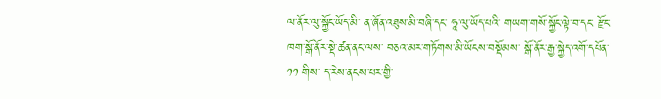ལ་ནོར་ལུ་སྐྱོང་ཡོད་མི་ ན་ཞོན་འཐུས་མི་བཞི་དང་ ཧཱ་ལུ་ཡོད་པའི་ གཡག་གསོ་སྐྱོང་ལྟེ་བ་དང་ རྫོང་ཁག་སྒོ་ནོར་སྡེ་ཚན་ནང་ལས་ བཅའ་མར་གཏོགས་མི་ཡོངས་བསྡོམས་ སྒོ་ནོར་རྒྱ་སྐྱེད་འགོ་དཔོན་༡༡ གིས་ ད་རེས་ནངས་པར་གྱི་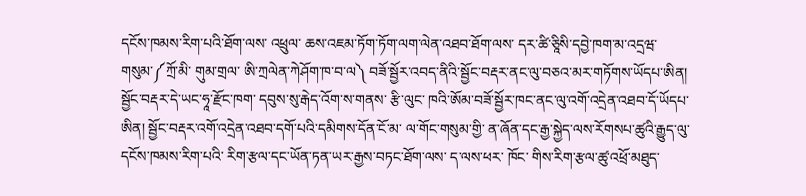དངོས་ཁམས་རིག་པའི་ཐོག་ལས་ འཕྲུལ་ ཆས་འཇམ་ཏོག་ཏོག་ལག་ལེན་འཐབ་ཐོག་ལས་ དར་ཚི་ཅཱིསི་དབྱེ་ཁག་མ་འདྲཝ་གསུམ་༼ཀྲོ་མི་ གུམ་གྲལ་ ཨི་ཀྲལེན་ཀེཤོག་ཁ་བ་ལ༽ བཟོ་སྦྱོར་འབད་ནིའི་སྦྱོང་བརྡར་ནང་ལུ་བཅའ་མར་གཏོགས་ཡོདཔ་ཨིན། སྦྱོང་བརྡར་དེ་ཡང་ཧཱ་རྫོང་ཁག་ དབུས་སུ་རྒེད་འོག་ས་གནས་ རྩི་ལུང་ ཁའི་ཨོམ་བཟོ་སྦྱོར་ཁང་ནང་ལུ་འགོ་འདྲེན་འཐབ་དོ་ཡོདཔ་ཨིན། སྦྱོང་བརྡར་འགོ་འདྲེན་འཐབ་དགོ་པའི་དམིགས་དོན་ངོ་མ་ ལ་གོང་གསུམ་གྱི་ ན་ཞོན་དང་རྒྱ་སྐྱེད་ལས་རོགསཔ་ཚུའི་རྒྱུད་ལུ་ དངོས་ཁམས་རིག་པའི་ རིག་རྩལ་དང་ཡོན་ཏན་ཡར་རྒྱས་བཏང་ཐོག་ལས་ ད་ལས་ཕར་ ཁོང་ གིས་རིག་རྩལ་ཚུ་འཕྲོ་མཐུད་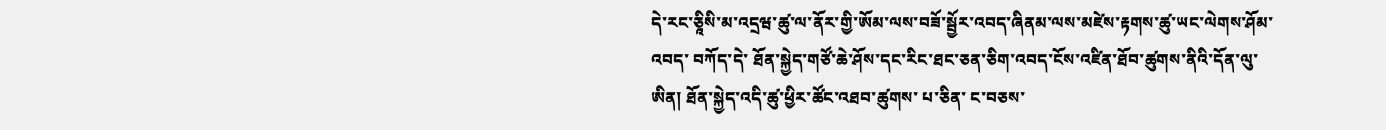དེ་རང་ཅཱིསི་མ་འདྲཝ་ཚུ་ལ་ནོར་གྱི་ཨོམ་ལས་བཟོ་སྦྱོར་འབད་ཞིནམ་ལས་མཛེས་རྟགས་ཚུ་ཡང་ལེགས་ཤོམ་འབད་ བཀོད་དེ་ ཐོན་སྐྱེད་གཙོ་ཆེ་ཤོས་དང་རིང་ཐང་ཅན་ཅིག་འབད་ངོས་འཛིན་ཐོབ་ཚུགས་ནིའི་དོན་ལུ་ཨིན། ཐོན་སྐྱེད་འདི་ཚུ་ཕྱིར་ཚོང་འཐབ་ཚུགས་ པ་ཅིན་ ང་བཅས་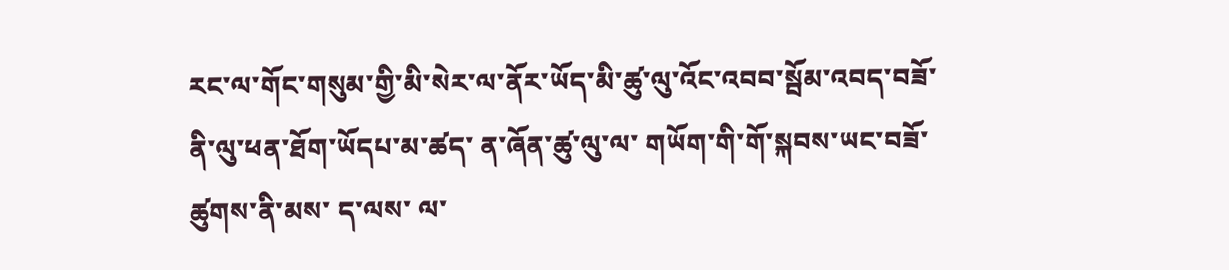རང་ལ་གོང་གསུམ་གྱི་མི་སེར་ལ་ནོར་ཡོད་མི་ཚུ་ལུ་འོང་འབབ་སྦོམ་འབད་བཟོ་ནི་ལུ་ཕན་ཐོག་ཡོདཔ་མ་ཚད་ ན་ཞོན་ཚུ་ལུ་ལ་ གཡོག་གི་གོ་སྐབས་ཡང་བཟོ་ཚུགས་ནི་མས་ ད་ལས་ ལ་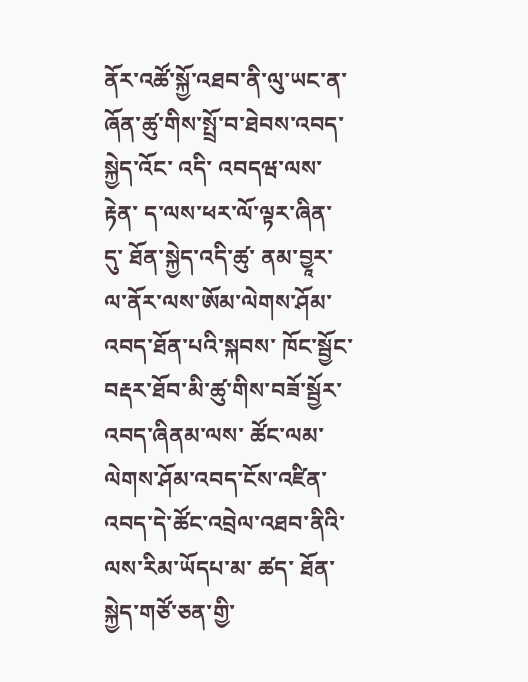ནོར་འཚོ་སྐྱོ་འཐབ་ནི་ལུ་ཡང་ན་ཞོན་ཚུ་གིས་སྤྲོ་བ་ཐེབས་འབད་སྐྱེད་འོང་ འདི་ འབདཝ་ལས་རྟེན་ ད་ལས་ཕར་ལོ་ལྟར་ཞིན་དུ་ ཐོན་སྐྱེད་འདི་ཚུ་ ནམ་བྱཱར་ལ་ནོར་ལས་ཨོམ་ལེགས་ཤོམ་འབད་ཐོན་པའི་སྐབས་ ཁོང་སྦྱོང་ བརྡར་ཐོབ་མི་ཚུ་གིས་བཟོ་སྦྱོར་འབད་ཞིནམ་ལས་ ཚོང་ལམ་ལེགས་ཤོམ་འབད་ངོས་འཛིན་འབད་དེ་ཚོང་འབྲེལ་འཐབ་ནིའི་ལས་རིམ་ཡོདཔ་མ་ ཚད་ ཐོན་སྐྱེད་གཙོ་ཅན་གྱི་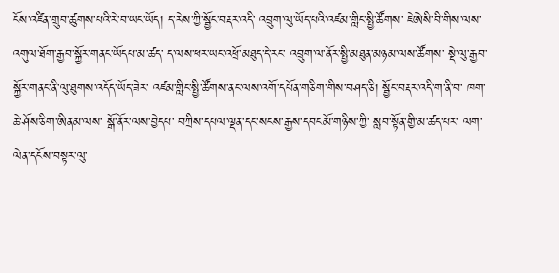ངོས་འཛིན་གྲུབ་ཚུགས་པའི་རེ་བ་ཡང་ཡོད། ད་རེས་ཀྱི་སྦྱོང་བརྡར་འདི་ འབྲུག་ལུ་ཡོད་པའི་འཛམ་གླིང་སྤྱི་ཚོགས་ ཇེཨེསི་བི་གིས་ལས་འགུལ་ཐོག་རྒྱབ་སྐྱོར་གནང་ཡོདཔ་མ་ཚད་ ད་ལས་ཕར་ཡང་འཕྲོ་མཐུད་དེ་རང་ འབྲུག་ལ་ནོར་སྤྱི་མཐུན་མཉམ་ལས་ཚོགས་ སྡེ་ལུ་རྒྱབ་སྐྱོར་གནང་ནི་ལུ་ཐུགས་འདོད་ཡོད་ཟེར་ འཛམ་གླིང་སྤྱི་ཚོགས་ནང་ལས་འགོ་དཔོན་གཅིག་གིས་བཤད་ཅི། སྦྱོང་བརྡར་འདི་ག་ནི་བ་ ཁག་ཆེ་ཤོས་ཅིག་ཨིནམ་ལས་ སྒོ་ནོར་ལས་བྱེདཔ་ བཀྲིས་དཔལ་ལྡན་དང་སངས་རྒྱས་དབངམོ་གཉིས་ཀྱི་ སླབ་སྟོན་གྱི་མ་ཚད་པར་ ལག་ ལེན་དངོས་བསྟར་ལུ་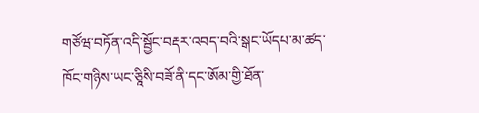གཙོཝ་བཏོན་འདི་སྦྱོང་བརྡར་འབད་བའི་སྒང་ཡོདཔ་མ་ཚད་ ཁོང་གཉིས་ཡང་ཅཱིསི་བཟོ་ནི་དང་ཨོམ་གྱི་ཐོན་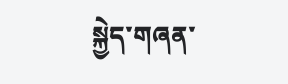སྐྱེད་གཞན་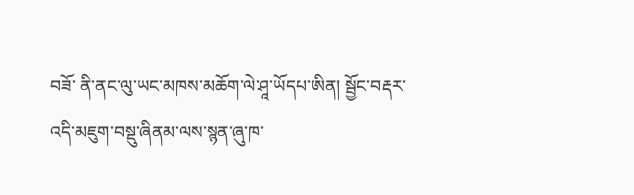བཟོ་ ནི་ནང་ལུ་ཡང་མཁས་མཆོག་ལེ་ཤཱ་ཡོདཔ་ཨིན། སྦྱོང་བརྡར་འདི་མཇུག་བསྡུ་ཞིནམ་ལས་སྙན་ཞུ་ཁ་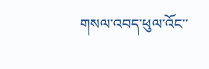གསལ་འབད་ཕུལ་འོང་་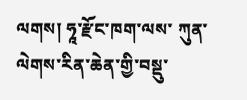ལགས། ཧཱ་རྫོང་ཁག་ལས་ ཀུན་ལེགས་རིན་ཆེན་གྱི་བསྡུ་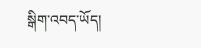སྒིག་འབད་ཡོད།